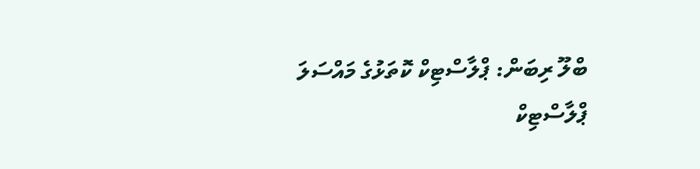ބްލޫ ރިބަން: ޕްލާސްޓިކް ކޮތަޅުގެ މައްސަލަ
ޕްލާސްޓިކް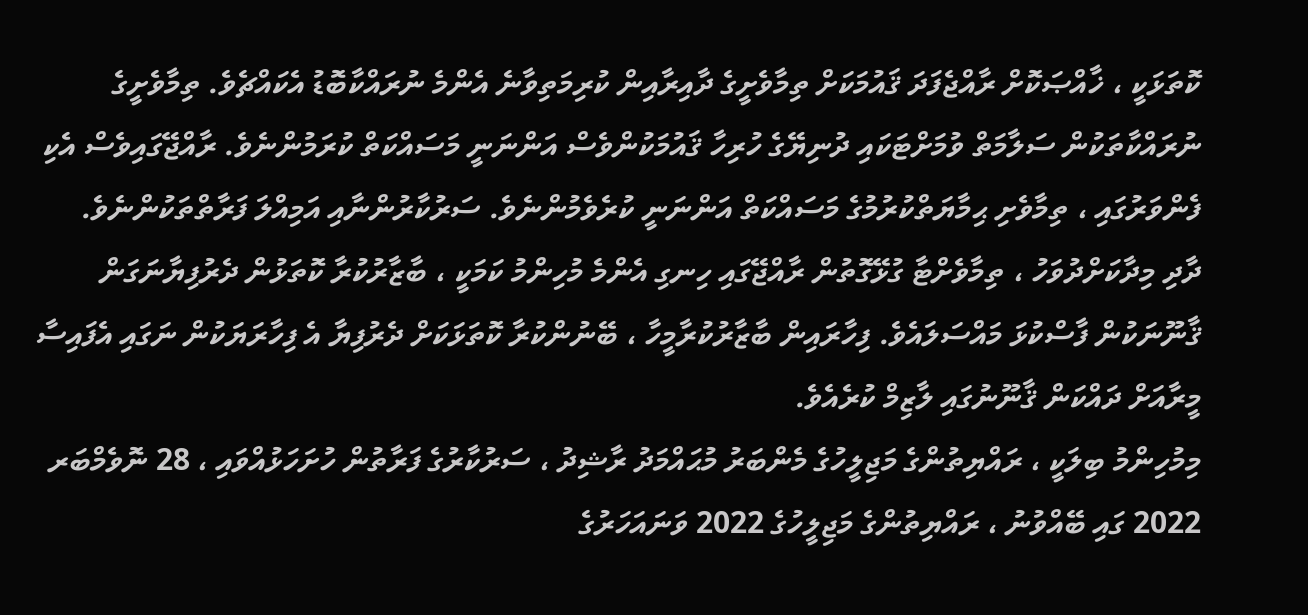ކޮތަޅަކީ ، ޚާއްޞަކޮށް ރާއްޖެފަދަ ޤައުމަކަށް ތިމާވެށީގެ ދާއިރާއިން ކުރިމަތިވާނެ އެންމެ ނުރައްކާބޮޑު އެކައްޗެވެ. ތިމާވެށީގެ ނުރައްކާތަކުން ސަލާމަތް ވުމަށްޓަކައި ދުނިޔޭގެ ހުރިހާ ޤައުމަކުންވެސް އަންނަނީ މަސައްކަތް ކުރަމުންނެވެ. ރާއްޖޭގައިވެސް އެކި ފެންވަރުގައި ، ތިމާވެށި ޙިމާޔަތްކުރުމުގެ މަސައްކަތް އަންނަނީ ކުރެވެމުންނެވެ. ސަރުކާރުންނާއި އަމިއްލަ ފަރާތްތަކުންނެވެ.
ދާދި މިދާކަށްދުވަހު ، ތިމާވެށްޓާ ގުޅޭގޮތުން ރާއްޖޭގައި ހިނގި އެންމެ މުހިންމު ކަމަކީ ، ބާޒާރުކުރާ ކޮތަޅުން ދެރުފިޔާނަގަން ޤާނޫނަކުން ފާސްކުޅަ މައްސަލައެވެ. ފިހާރައިން ބާޒާރުކުރާމީހާ ، ބޭނުންކުރާ ކޮތަޅަކަށް ދެރުފިޔާ އެ ފިހާރަޔަކުން ނަގައި އެފައިސާ މީރާއަށް ދައްކަން ޤާނޫނުގައި ލާޒިމް ކުރެއެވެ.
މިމުހިންމު ބިލަކީ ، ރައްޔިތުންގެ މަޖިލީހުގެ މެންބަރު މުޙައްމަދު ރާޝިދު ، ސަރުކާރުގެ ފަރާތުން ހުށަހަޅުއްވައި ، 28 ނޮވެމްބަރ 2022 ގައި ބޭއްވުނު ، ރައްޔިތުންގެ މަޖިލީހުގެ 2022 ވަނައަހަރުގެ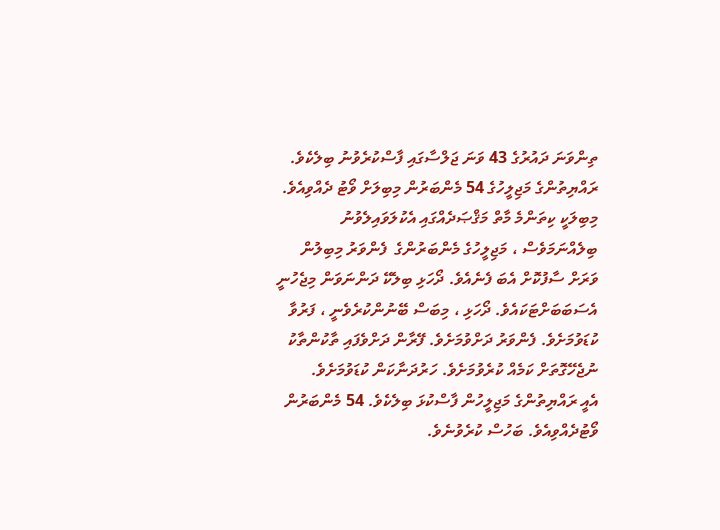ތިންވަނަ ދައުރުގެ 43 ވަނަ ޖަލްސާގައި ފާސްކުރެވުނު ބިލެކެވެ. ރައްޔިތުންގެ މަޖިލީހުގެ 54 މެންބަރުން މިބިލަށް ވޯޓު ދެއްވިއެވެ.
މިބިލަކީ ކިތަންމެ މާތް މަޤްޞަދެއްގައި އެކުލަވައިލެވުނު ބިލެއްނަމަވެސް ، މަޖިލީހުގެ މެންބަރުންގެ  ފެންވަރު މިބިލުން ވަރަށް ސާފުކޮށް އެބަ ފެނެއެވެ. ދޯހަޅި ބިލެކޭ ދަންނަވަން މިޖެހުނީ އެސަބަބަށްޓަކައެވެ. ދޯހަޅި ، މިބަސް ބޭނުންކުރެވެނީ ، ފަރުވާ ކުޑަވުމަށެވެ. ފެންވަރު ދަށްވުމަށެވެ. ފޭރާން ދަށްވެފައި ތާކުންތާކު ނުޖެހޭގޮތަށް ކަމެއް ކުރެވުމަށެވެ. ހަރުދަނާކަން ކުޑަވުމަށެވެ.
އެއީ ރައްޔިތުންގެ މަޖިލީހުން ފާސްކުޅަ ބިލެކެވެ. 54 މެންބަރުން ވޯޓުދެއްވިއެވެ. ބަހުސް ކުރެވުނެވެ.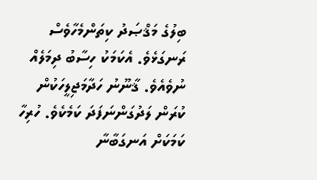ބިލުގެ މަޤްޞަދު ކިތަންމެހާވެސް ރަނގަޅެވެ. އެކަމަކު ހިސާބު ދިމަލެއް ނުވެއެވެ. ޤާނޫނު ހަދާމަޖިލީހަކުން ކުރަން ލަދުގަންނަފަދަ ކަމެކެވެ. ހުރިހާ ކަމަކަށް އަނގަބާނާ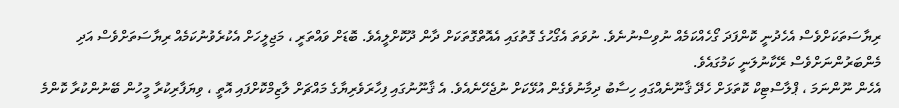ރިޔާސަތަކަށްވެސް އެހެދުނީ ކޮންފަދަ ގޯހެއްކަމެއް ނުވިސްނުނެވެ. ނުވަތަ އެގޯހުގެ ގޮތުގައި އެއޮތްގޮތަކަށް ދާން ދޫކޮށްލީއެވެ. ބޮޑަށް ވައްތަރީ ، މަޖިލީހަށް އެކުރެވުނުކަމެއް ރިޔާސަތަށްވެސް އަދި މެންބަރުންނަށްވެސް ރޭކާނުލަނީ ކަމުގައެވެ.
އެހެން ނޫންނަމަ ، ޕްލާސްޓިކް ކޮތަޅަށް ހެދޭ ޤާނޫނެއްގައި ހިސާބު ދިމާނުވެގެން އުޅޭކަށް ނުޖެހޭނެއެވެ. އެ ޤާނޫނުގައި ފިހާރަވެރިޔާގެ މައްޗަށް ލާޒިމްކޮށްފައި އޮތީ ، ވިޔަފާރިކުރާ މީހުން ބޭނުންކުރާ ކޮންމެ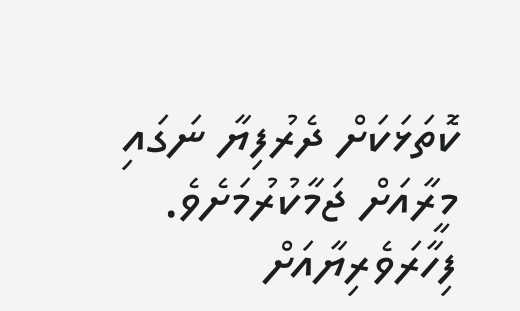ކޮތަޅަކަށް ދެރުފިޔާ ނަގައި މީރާއަށް ޖަމާކުރުމަށެވެ.
ފިހާރަވެރިޔާއަށް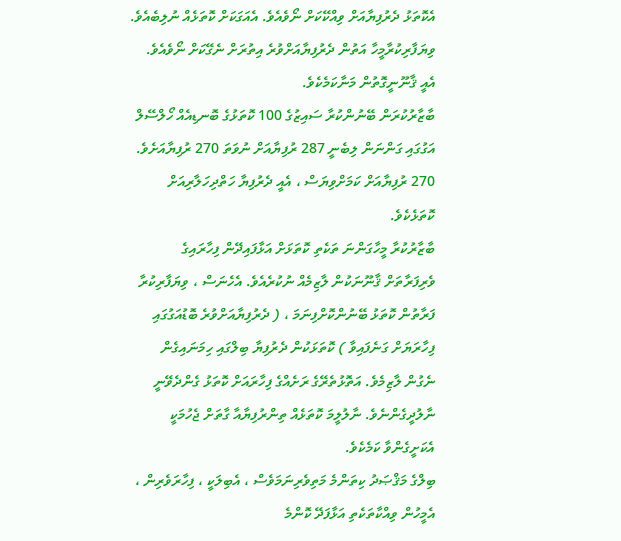އެކޮތަޅު ދެރުފިޔާއަށް ވިއްކޭކަށް ނޯވެއެވެ. އެއަގަކަށް ކޮތަޅެއް ނުލިބެއެވެ. ވިޔަފާރިކުރާމީހާ އަތުން ދެރުފިޔާއަށްވުރެ އިތުރަށް ނެގޭކަށް ނޯވެއެވެ. އެއީ ޤާނޫނީގޮތުން މަނާކަމެކެވެ.
ބާޒާރުކުރަން ބޭނުންކުރާ ސައިޒުގެ 100 ކޮތަޅުގެ ބޮނޑިއެއް ހޯލްސޭލް އަގުގައި ގަންނަން ލިބެނީ 287 ރުފިޔާއަށް ނުވަތަ 270 ރުފިޔާއަށެވެ. 270 ރުފިޔާއަށް ކަމަށްވިޔަސް ، އެއީ ދެރުފިޔާ ހަތްދިހަލާރިއަށް ކޮތަޅެކެވެ.
ބާޒާރުކުރާ މީހާގަންނަ ތަކެތި ކޮތަޅަށް އަޅާފައިދޭން ފިހާރައިގެ ވެރިފަރާތަށް ޤާނޫނަކުން ލާޒިމެއް ނުކުރެއެވެ. އެހެނަސް ، ވިޔަފާރިކުރާ ފަރާތުން ކޮތަޅު ބޭނުންކޮށްފިނަމަ ، ( ދެރުފިޔާއަށްވުރެ ބޮޑުއަގުގައި ފިހާރަޔަށް ގަނެފައިވާ ) ކޮތަޅަކުން ދެރުފިޔާ ބިލްގައި ހިމަނައިގެން ނެގުން ލާޒިމެވެ. އަތޮޅުތެރޭގެ ރަށެއްގެ ފިހާރައަށް ކޮތަޅު ގެންދެވޭނީ ނާލުދީގެންނެވެ. ނާލުލީމަ ކޮތަޅެއް ތިންރުފިޔާއާ ގާތަށް ޖެހުމަކީ އެކަށީގެންވާ ކަމެކެވެ.
ބިލްގެ މަޤްޞަދު ކިތަންމެ މަތިވެރިނަމަވެސް ، އެބިލަކީ ، ފިހާރަވެރިން ، އެމީހުން ވިއްކާތަކެތި އަޅާފަދޭ ކޮންމެ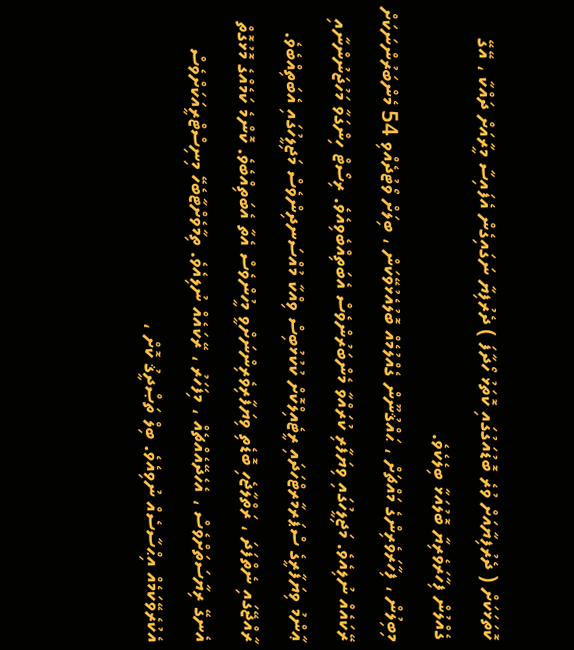ކޮތަޅަކަށް ( ދެރުފިޔާއަށް ވުރެ ބޮޑުއަގުގައި ކޮތަޅު ހޯދާފަ ) ދެރުފިޔާ ނަގައިގެން އެފައިސާ މީރާއަށް ދައްކާ ، އޭގޭ ގެއްލުން ފިހާރަވެރިޔާ ބޮލުއަޅާ ބިލެކެވެ.
މިބިލުން ، ފިހާރަވެރިންގެ މައްޗަށް ، ޙައްޤުނޫން ގެއްލުމެއް ބޮލުއެޅުވޭކަން ، ބިލަށް ވޯޓުދެއްވި 54 މެންބަރުންނަކަށް ރޭކައެއް ނުލިއެވެ. މަޖިލީހުގައި ވިޔަފާރި ކުރައްވާ މެންބަރުންވެސް އެބަތިއްބެވިއެވެ. ރިސޯޓް ހިންގަވާ މަހުޖަނުންނާއި ޢާންމު ވިޔަފާރީގެ ސްޕަރމާރޓްހަދައި ރީޓެއިލްކޮށް ކުކުޅުބިސް ވިއްކާ މުއްސަނދިންވެސް މަޖިލީހުގައި އެބަތިއްބެވެ. ރާއްޖޭގައި ނެތްފަދަ ، ރަތްލާޖެހި ބޮޑެތި ވިޔަފާރިވެރިންނަށްވީ މީހުންވެސް އެތާ އެބަތިއްބެވެ. ކޮންމެ ކަމެއްގެ މޮޅުގޮތް އެނގޭ ރިޔާސަތަށްވެސް ، އެހެދޭއެއްޗެއް ، މިފަހަރު ، ރޭކައެއް ނުލިއެވެ. ތިމާވެށްޓާބެހޭ މިނިސްޓްރީއަކަށްވެސް އެކުރެވޭކަމެއް އިޙްސާސެއް ނުވިއެވެ. ބިލް ތަޞްދީޤު ކޮށް ،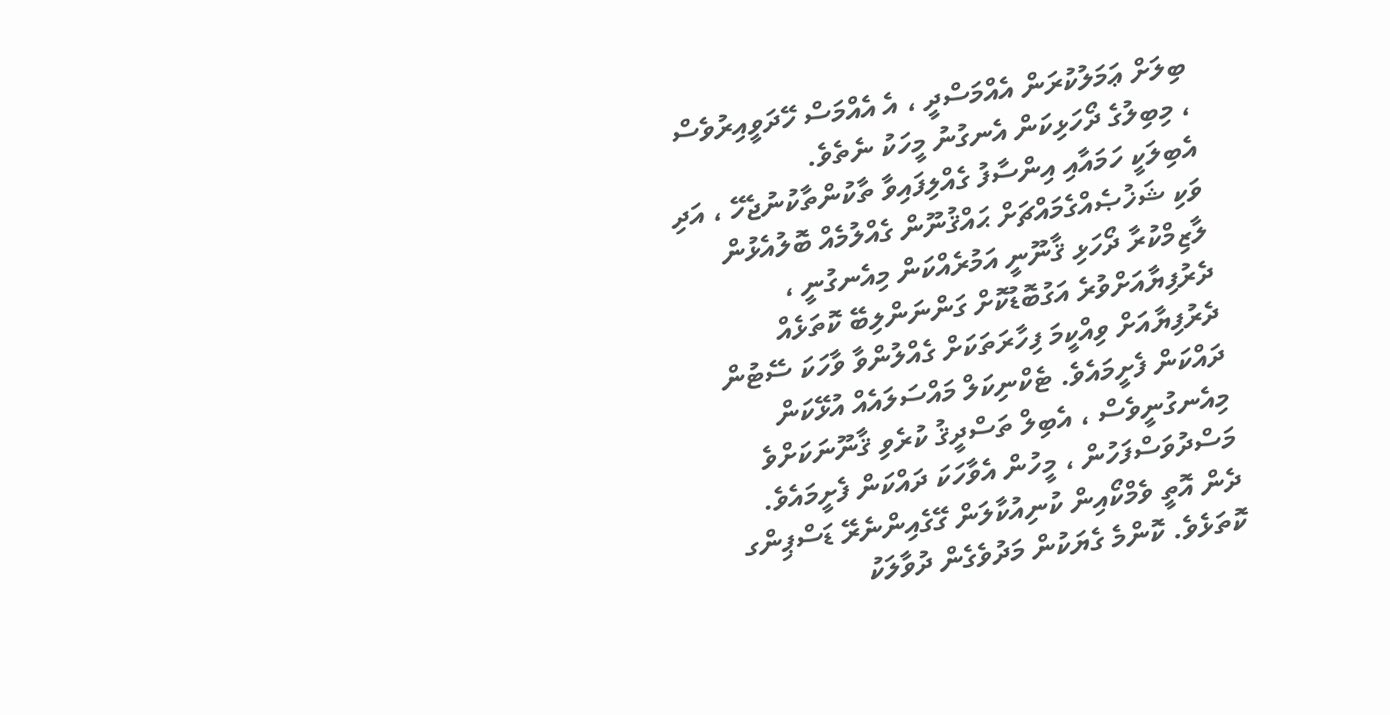ބިލަށް ޢަމަލުކުރަން އެއްމަސްދީ ، އެ އެއްމަސް ހޭދަވީއިރުވެސް ، މިބިލުގެ ދޯހަޅިކަން އެނގުނު މީހަކު ނެތެވެ.
އެބިލަކީ ހަމައާއި އިންސާފު ގެއްލިފައިވާ ތާކުންތާކުނުޖެހޭ ، އަދި ވަކި ޝަޚުޞެއްގެމައްޗަށް ޙައްޤުނޫން ގެއްލުމެއް ބޮލުއެޅުން ލާޒިމްކުރާ ދޯހަޅި ޤާނޫނީ އަމުރެއްކަން މިއެނގުނީ ، ދެރުފިޔާއަށްވުރެ އަގުބޮޑުކޮށް ގަންނަންލިބޭ ކޮތަޅެއް ދެރުފިޔާއަށް ވިއްކީމަ ފިހާރަތަކަށް ގެއްލުންވާ ވާހަކަ ސޭޓުން ދައްކަން ފެށީމައެވެ. ޓެކްނިކަލް މައްސަލައެއް އުޅޭކަން މިއެނގުނީވެސް ، އެބިލް ތަސްދީޤު ކުރެވި ޤާނޫނަކަށްވެ މަސްދުވަސްފަހުން ، މީހުން އެވާހަކަ ދައްކަން ފެށީމައެވެ.
ދެން އޮތީ ވެމްކޯއިން ކުނިއުކާލަން ގޭގެއިންނެރޭ ޑަސްޕިންގ ކޮތަޅެވެ. ކޮންމެ ގެޔަކުން މަދުވެގެން ދުވާލަކު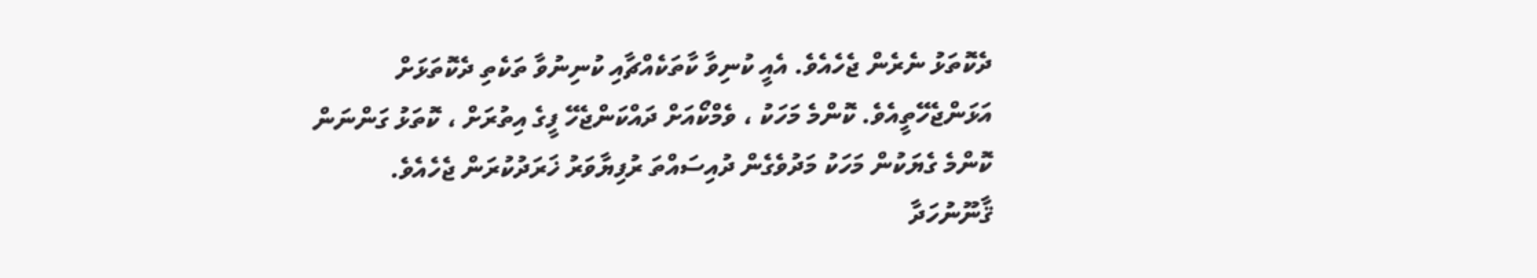ދެކޮތަޅު ނެރެން ޖެހެއެވެ. އެއީ ކުނިވާ ކާތަކެއްޗާއި ކުނިނުވާ ތަކެތި ދެކޮތަޅަށް އަޅަންޖެހޭތީއެވެ. ކޮންމެ މަހަކު ، ވެމްކޯއަށް ދައްކަންޖެހޭ ފީގެ އިތުރަށް ، ކޮތަޅު ގަންނަން ކޮންމެ ގެޔަކުން މަހަކު މަދުވެގެން ދުއިސައްތަ ރުފިޔާވަރު ޚަރަދުކުރަން ޖެހެއެވެ.
ޤާނޫނުހަދާ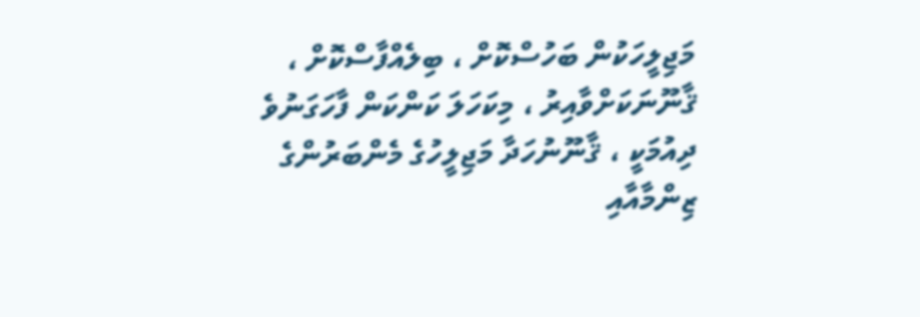މަޖިލީހަކުން ބަހުސްކޮށް ، ބިލެއްފާސްކޮށް ، ޤާނޫނަކަށްވާއިރު ، މިކަހަލަ ކަންކަން ފާހަގަނުވެ ދިއުމަކީ ، ޤާނޫނުހަދާ މަޖިލީހުގެ މެންބަރުންގެ ޒިންމާއާއި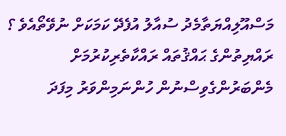މަސްއޫލިއްޔަތާމެދު ސުއާލު އުފެދޭ ކަމަކަށް ނުވޭތޯއެވެ ؟ ރައްޔިތުންގެ ޙައްޤުތައް ރައްކާތެރިކުރުމަށް މެންބަރުންގެވިސްނުން ހުންނަމިންވަރު މިފަދަ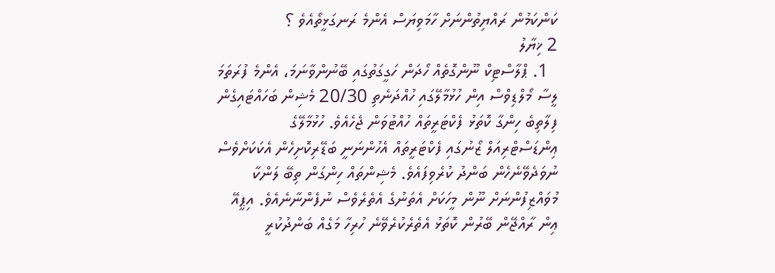ކަންކަމުން ރައްޔިތުންނަށް ހާމަވިޔަސް އެންމެ ރަނގަޅީތޯއެވެ ؟
2 ޚިޔާލު
  1. ޕްލާސްޓިކް ނޫންގޮތެއް ހޯދަން ހަގީގަތުގައި ބޭނުންވާނަމަ، އެންމެ ފުރަތަމަ ލީސާ މޯލްޑިވްސް އިން ހުޅުމާލޭގައި ހުއްދަނެތި 20/30 މެޝިން ބަހައްޓައިގެން ފިލާތިބެ ހިންގާ ކޮތަޅު ފެކްޓަރީތައް ހުއްޓުވަން ޖެހެއެވެ. ހުޅުމާލޭގެ ޢިންޑަސްޓްރިއަލް ޒޯނުގައި ފެކްޓަރީތައް އެހުންނަނީ ބަޑޭރިކޮށިހެން އެކަކަށްވެސް ނުވަދެވޭނެހެން ބަންދު ކުރެވިފައެވެ. މެޝިންތައް ހިންގަން ތިބޭ ލަންކާ މުވައްޒިފުންނަށް ނޫން މީހަކަށް އެތަނުގެ އެތެރެވެސް ނުފެންނާނެއެވެ. އިޕީއޭ ޢިން ރާއްޖޭން ބޭރުން ކޮތަޅު އެތެރެކުރެވޭނެ ހުރިހާ މަގެއް ބަންދުކުރީ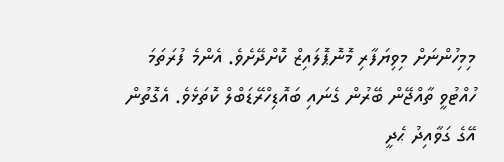މިމިހުންނަށް މިވިޔަފާރި މޮނޮޕޮލައިޒް ކޮށްދޭށެވެ. އެންމެ ފުރަތަމަ ހުއްޓުވީ ތާއްޖޭން ބޭރުން ގެނައި ބައޮޑިހްރޭޑަބްލް ކޮތަޅެވެ. އެގޮތުން އޭގެ ގަވާއިދު ޙެދީ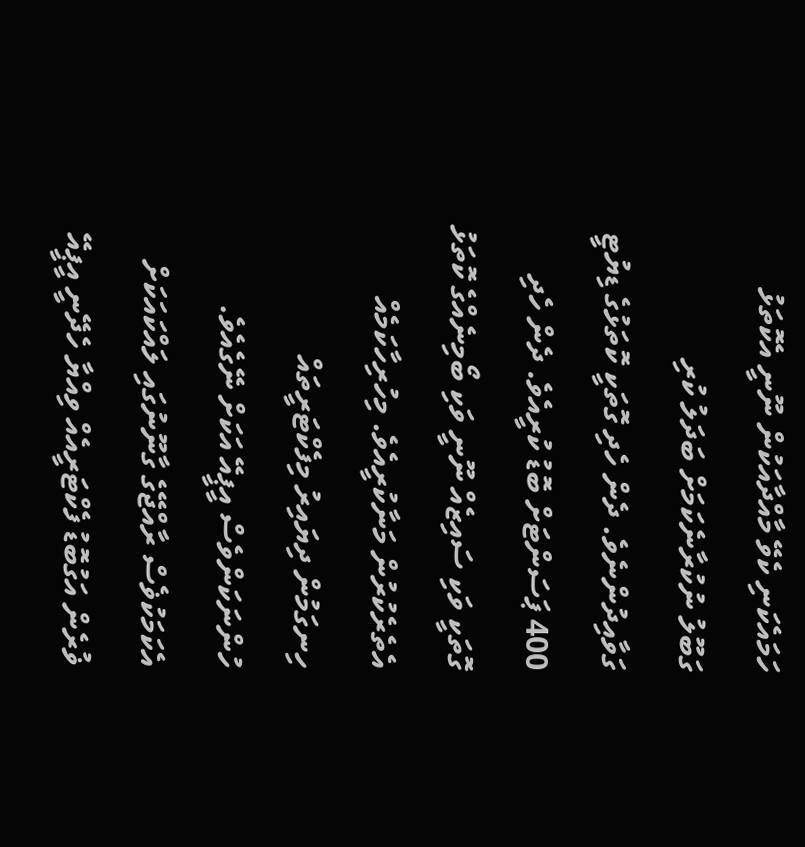ހަމައެކަނި ކެވޭ މާއްދާއަކުން ނޫނީ އެކޮތަޅު ގަބޫލު ނުކުރާނެކަމަށް ބަދަލު ކުރި ގަވާއިދުންނެވެ. ދެން ހެދި ގޮތަކީ ކޮތަޅުގެ ޑިޔުޓީ 400 ޕަސަންޓަށް ބޮޑު ކުރީއެވެ. ދެން ހެދި ގޮތަކީ ވަކި ސައިޒެއް ނޫނީ ވަކި ބޯމިނެއްގެ ކޮތަޅު އެތެރެކުރުން މަނާކުރީއެވެ. މިހުރިހާކަމެއް ހިނގަމުން ދިޔައިރު މިފެކްޓަރީތައް ހުންނަކަންވެސް އީޕީއޭ އަކަށް ނޭގެއެވެ. އެކަމަކުޥެސް ރާއްޖޭގެ ގާނޫނުގައި ލައްކައަކަށް ޥުރެން އަގުބޮޑު ފެކްޓަރީއެއް ވިއްޔާ ހެދޭނީ އީޕީއޭ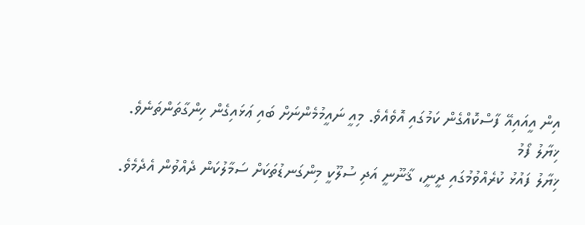އިން އީއައިއޭ ފާސްކޮއްގެން ކަމުގައި އޮވެއެވެ. މިއީ ނައީމުމެންނަށް ބައި ޢަޅައިގެން ހިންގާތަންތަނެވެ.
ޚިޔާލު ފޯމު
ޚިޔާލު ފައުޅު ކުރެއްވުމުގައި ދީނީ، ޤާނޫނީ އަދި ސުލޫކީ މިންގަނޑުތަކަށް ސަމާލުކަން ދެއްވުން އެދެމެވެ.